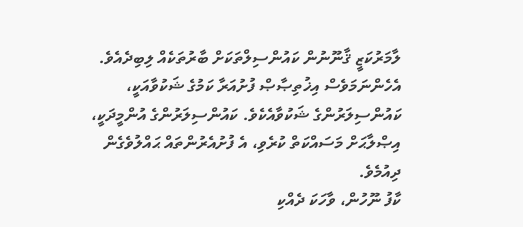ލާމަރުކަޒީ ޤާނޫނުން ކައުންސިލްތަކަށް ބާރުތަކެއް ލިބިދެއެވެ. އެހެންނަމަވެސް އިޚުތިޞާޞް ފުށުއަރާ ކަމުގެ ޝަކުވާއަކީ، ކައުންސިލަރުންގެ ޝަކުވާއެކެވެ. ކައުންސިލަރުންގެ އުންމީދަކީ، އިޞްލާޙަށް މަސައްކަތް ކުރެވި، އެ ފުށުއެރުންތައް ޙައްލުވެގެން ދިއުމެވެ.
ކާފު ނޫހުން، ވާހަކަ ދެއްކި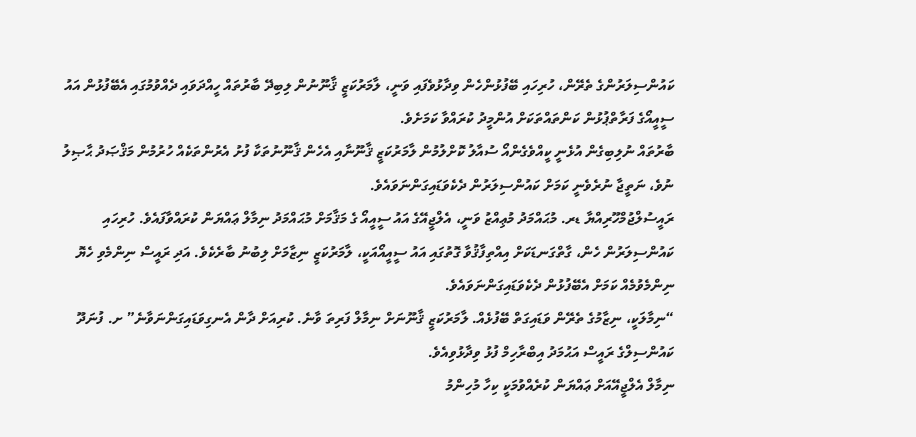ކައުންސިލަރުންގެ ތެރޭން، ހުރިހައި ބޭފުޅުންހެން ވިދާޅުވެފައި ވަނީ، ލާމަރުކަޒީ ޤާނޫނުން ލިބިދޭ ބާރުތައް ހީއްދަވައި ދެއްވުމުގައި އެބޭފުޅުން އައު ސީއީއޯގެ ފަރާތްޕުޅުން ކަންތައްތަކަށް އުންމީދު ކުރައްވާ ކަމަށެވެ.
ބާރުތައް ނުލިބިގެން އުޅެނީ ކީއްވެގެންއޯ ސުއާލު ކޮށްލުމުން ލާމަރުކަޒީ ޤާނޫނާއި އެހެން ޤާނޫނުތަކާ ފުށު އެރުންތަކެއް ހުރުމުން މަޤްޞަދު ޙާޞިލު ނުވެ، ނަތީޖާ ނުރެވެނީ ކަމަށް ކައުންސިލަރުން ދެކެވަޑައިގަންނަވައެވެ.
ރައީސުލްޖުމްހޫރިއްޔާ ޑރ. މުޙައްމަދު މުޢިއްޒު ވަނީ، އެލްޖީއޭގެ އައު ސީއީއޯ ގެ މަޤާމަށް މުޙައްމަދު ނިމާލް ޢައްޔަން ކުރައްވާފައެވެ. ހުރިހައި ކައުންސިލަރުން ހެން، ގާތްގަނޑަކަށް އިއްތިފާޤުވާ ގޮތުގައި އައު ސީއީއޯއަކީ، ލާމަރުކަޒީ ނިޒާމަށް ލިބުނު ބާރެކެވެ. އަދި ރައީސް ނިންމެވި ހެޔޮ ނިންމެވުމެއް ކަމަށް އެބޭފުޅުން ދެކެވަޑައިގަންނަވައެވެ.
“ނިމާލަކީ، ނިޒާމުގެ ތެރޭން ވަޑައިގަތް ބޭފުޅެއް. ލާމަރުކަޒީ ޤާނޫނަށް ނިމާލް ފަރިތަ ވާނެ. ކުރިއަށް ދާން އެނގިވަޑައިގަންނަވާނެ” ށ. ފުނަދޫ ކައުންސިލްގެ ރައީސް އަޙުމަދު އިބްރާހިމް ފުޅު ވިދާޅުވިއެވެ.
ނިމާލް އެލްޖީއޭއަށް ޢައްޔަން ކުރެއްވުމަކީ ކިހާ މުހިންމު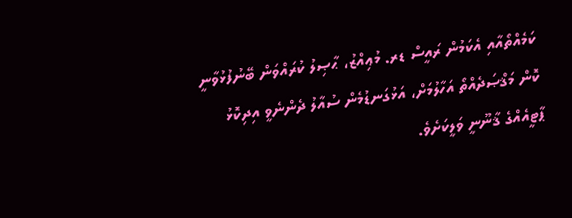ކަމެއްތޯއާއި އެކަމުން ރައީސް ޑރ. މުޢިއްޒު، ޙާޞިލު ކުރައްވަން ބޭނުފުޅުވާނީ ކޮން މަޤްޞަދެއްތޯ އަހާލުމަށް، އަޅުގަނޑުމެން ސުއާލު ދެންނެވީ އިދިކޮޅު ޕާޓީއެއްގެ ޤާނޫނީ ވަލީކަށެވެ.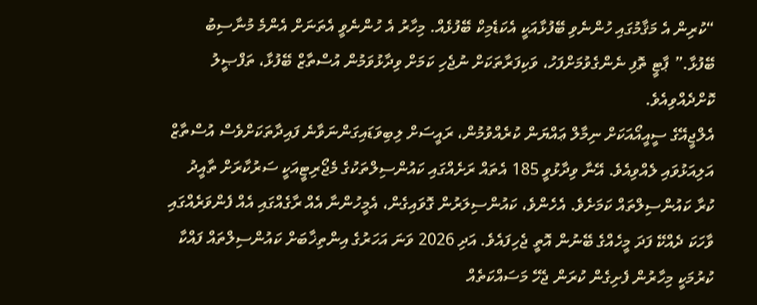“ކުރިން އެ މަޤާމުގައި ހުންނެވި ބޭފުޅާއަކީ އެކަޑެމިކް ބޭފުޅެއް. މިހާރު އެ ހުންނެވީ އެތަނަށް އެންމެ މުނާސިބު ބޭފުޅާ.” ޕާޓީ ތޮފި ނެންގެވުމަށްފަހު، ވަކިފަރާތަކަށް ނުޖެހި ކަމަށް ވިދާޅުވަމުން އުސްތާޒް ބޭފުޅާ، ތަފްޞީލު ކޮށްދެއްވިއެވެ.
އެލްޖީއޭގެ ސީއީއޯއަކަށް ނިމާލް ޢައްޔަން ކުރެއްވުމުން، ރައީސަށް ލިބިވަޑައިގަންނަވާނެ ފައިދާތަކަށްވެސް އުސްތާޒް އަލިއަޅުވައި ލެއްވިއެވެ. އޭނާ ވިދާޅުވީ 185 އެތައް ރަށެއްގައި ކައުންސިލްތަކުގެ މެޖޯރިޓީއަކީ ސަރުކާރަށް ތާއީދު ކުރާ ކައުންސިލްތައް ކަމަށެވެ. އެހެންވެ، ކައުންސިލަރުން ގޮވައިގެން، އެމީހުންނާ އެއް ރާގެއްގައި އެއް ފެންވަރެއްގައި ވާހަކަ ދެއްކޭ ފަދަ މީހެއްގެ ބޭނުން އޮތީ ޖެހިފައެވެ. އަދި 2026 ވަނަ އަހަރުގެ އިންތިޚާބަށް ކައުންސިލްތައް ފައްކާ ކުރުމަކީ މިހާރުން ފެށިގެން ކުރަން ޖެހޭ މަސައްކަތެއް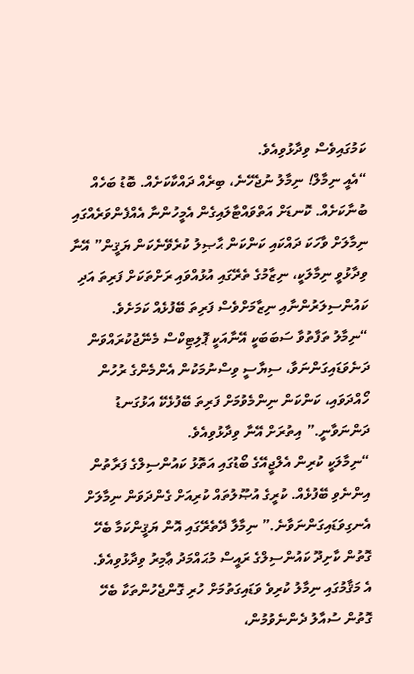ކަމުގައިވެސް ވިދާޅުވިއެވެ.
“އެއީ ނިމާލް! ނިމާލު ނުޖެހޭނެ، ބިރެއް ދައްކާކަށެއް. ބޮޑު ބަހެއް ބުނާކަށެއް. ކޮނޑަށް އަތްވައްޓާލައިގެން އެމީހުންނާ އެއްފެންވަރެއްގައި ނިމާލަށް ވާހަކަ ދައްކައި ކަންކަން ޙާޞިލު ކުރެވޭނެކަން ޔަޤީން” އޭނާ ވިދާޅުވީ ނިމާލަކީ، ނިޒާމުގެ ތެރޭގައި އުޅުއްވައި ރަށްތަކަށް ފަރިތަ އަދި ކައުންސިލަރުންނާއި ނިޒާމަށްވެސް ފަރިތަ ބޭފުޅެއް ކަމަށެވެ.
“ނިމާލު ތަފާތުވާ ސަބަބަކީ އޭނާއަކީ ޕޮލިޓިކްސް މެނޭޖުކުރައްވަން ދަނެވަޑައިގަންނަވާ، ސިޔާސީ ވިސްނުމަކުން އެންމެންގެ ރުހުން ހޯއްދަވައި، ކަންކަން ނިންމެވުމަށް ފަރިތަ ބޭފުޅެކޭ އަޅުގަނޑު ދަންނަވާނީ.” އިތުރަށް އޭނާ ވިދާޅުވިއެވެ.
“ނިމާލަކީ ކުރިން އެލްޖީއޭގެ ބޯޑުގައި އަތޮޅު ކައުންސިލްގެ ފަރާތުން އިންނެވި ބޭފުޅެއް. ކުރީގެ އުޞޫލުތައް ކުރިއަށް ގެންދަވަން ނިމާލަށް އެނގިވަޑައިގަންނަވާނެ.” ނިމާލާ ދޭތެރޭގައި އޮން ޔަޤީންކަމާ ބެހޭ ގޮތުން ކާށިދޫ ކައުންސިލްގެ ރައީސް މުޙައްމަދު ޢާމިރު ވިދާޅުވިއެވެ.
އެ މަޤާމުގައި ނިމާލު ކުރިވެ ވަޑައިގަތުމަށް ހުރި ގޮންޖެހުންތަކާ ބެހޭ ގޮތުން ސުއާލު ދެންނެވުމުން،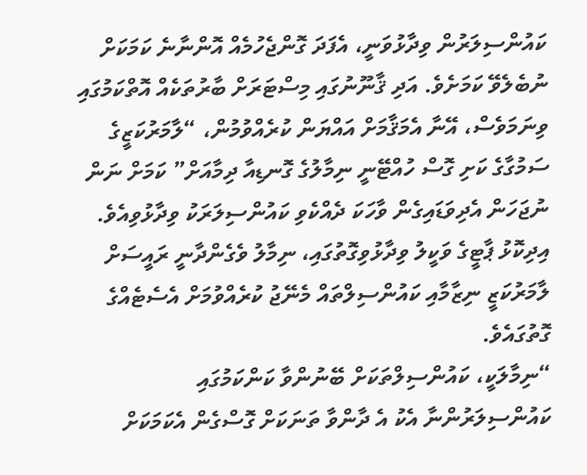ކައުންސިލަރުން ވިދާޅުވަނީ، އެފަދަ ގޮންޖެހުމެއް އޮންނާނެ ކަމަކަށް ނުބެލެވޭ ކަމަށެވެ. އަދި ޤާނޫނުގައި މިސްޓަރަށް ބާރުތަކެއް އޮތްކަމުގައި ވިނަމަވެސް، އޭނާ އެމަޤާމަށް އައްޔަން ކުރެއްވުމުން، “ލާމަރުކަޒީގެ ސަމުގާގެ ކަށި ގޮސް ހުއްޓޭނީ ނިމާލުގެ ގޮނޑިއާ ދިމާއަށް” ކަމަށް ނަން ނުޖަހަން އެދިވަޑައިގެން ވާހަކަ ދެއްކެވި ކައުންސިލަރަކު ވިދާޅުވިއެވެ.
އިދިކޮޅު ޕާޓީގެ ވަކީލު ވިދާޅުވިގޮތުގައި، ނިމާލު ވެގެންދާނީ ރައީސަށް ލާމަރުކަޒީ ނިޒާމާއި ކައުންސިލްތައް މެނޭޖު ކުރެއްވުމަށް އެސެޓެއްގެ ގޮތުގައެވެ.
“ނިމާލަކީ، ކައުންސިލްތަކަށް ބޭނުންވާ ކަންކަމުގައި ކައުންސިލަރުންނާ އެކު އެ ދާންވާ ތަނަކަށް ގޮސްގެން އެކަމަކަށް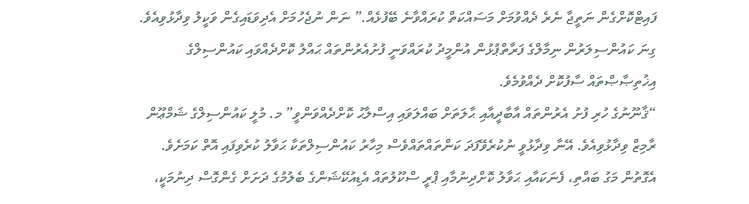ފައިޓްކޮށްގެން ނަތީޖާ ނެރެ ދެއްވުމަށް މަސައްކަތް ކުރައްވާނެ ބޭފުޅެއް.” ނަން ނުޖެހުމަށް އެދިވަޑައިގެން ވަކީލު ވިދާޅުވިއެވެ.
ގިނަ ކައުންސިލަރުން ނިމާލްގެ ފަރާތްޕުޅުން އުންމީދު ކުރައްވަނީ ފުށުއެރުންތައް ޙައްލު ކޮށްދެއްވައި ކައުންސިލްގެ އިޚުތިޞާޞްތައް ސާފުކޮށް ދެއްވުމެވެ.
“ޤާނޫނުގެ ހުރި ފުށު އެރުންތައް އާބާދީއާއި ޙާލަތަށް ބައްލަވައި އިސްލާޙު ކޮށްދެއްވަންވީ” މ. މުލީ ކައުންސިލްގެ ޝަމްޢޫން ރާމިޒް ވިދާޅުވިއެވެ. އޭނާ ވިދާޅުވީ ނުކުރެވޭފަދަ ކަންތައްތައްވެސް މިހާރު ކައުންސިލްތަކާ ޙަވާލު ކުރެވިފައި އޮތް ކަމަށެވެ. އެގޮތުން މަގު ބައްތި، ފެނަކައާއި ޙަވާލު ކޮށްދިނުމާއި ޕްރީ ސްކޫލުތައް އެޑިއުކޭޝަންގެ ބެލުމުގެ ދަށަށް ގެންގޮސް ދިނުމަކީ،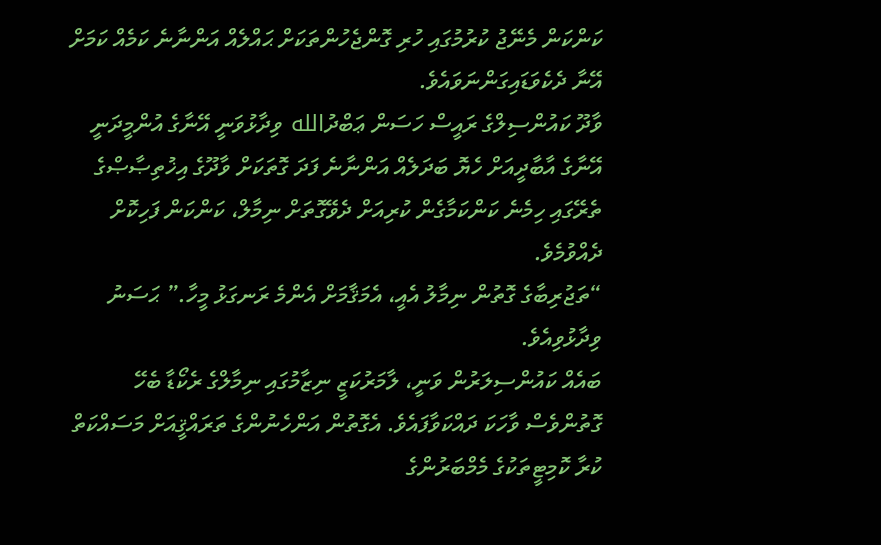ކަންކަން މެނޭޖު ކުރުމުގައި ހުރި ގޮންޖެހުންތަކަށް ޙައްލެއް އަންނާނެ ކަމެއް ކަމަށް އޭނާ ދެކެވަޑައިގަންނަވައެވެ.
ވާދޫ ކައުންސިލްގެ ރައީސް ހަސަން ޢަބްދުالله ވިދާޅުވަނީ އޭނާގެ އުންމީދަނީ އޭނާގެ އާބާދީއަށް ހެޔޮ ބަދަލެއް އަންނާނެ ފަދަ ގޮތަކަށް ވާދޫގެ އިޚުތިޞާޞްގެ ތެރޭގައި ހިމެނެ ކަންކަމާގެން ކުރިއަށް ދެވޭގޮތަށް ނިމާލް، ކަންކަން ފަހިކޮށް ދެއްވުމެވެ.
“ތަޖުރިބާގެ ގޮތުން ނިމާލު އެއީ، އެމަޤާމަށް އެންމެ ރަނގަޅު މީހާ.” ޙަސަނު ވިދާޅުވިއެވެ.
ބައެއް ކައުންސިލަރުން ވަނީ، ލާމަރުކަޒީ ނިޒާމުގައި ނިމާލްގެ ރެކޯޑާ ބެހޭ ގޮތުންވެސް ވާހަކަ ދައްކަވާފައެވެ. އެގޮތުން އަންހެނުންގެ ތަރައްޤީއަށް މަސައްކަތް ކުރާ ކޮމިޓީތަކުގެ މެމްބަރުންގެ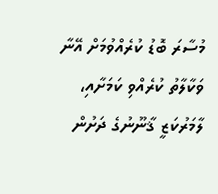މުސާރަ ބޮޑު ކުރެއްވުމަށް އޭނާ ވަކާލާތު ކުރެއްވި ކަމަށާއި، ލާމަރުކަޒީ ޤާނޫނުގެ ދަށުން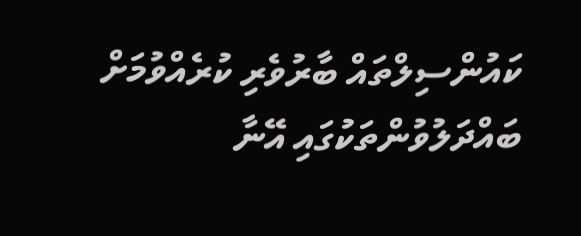ކައުންސިލްތައް ބާރުވެރި ކުރެއްވުމަށް ބައްދަލުވުންތަކުގައި އޭނާ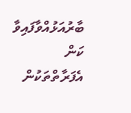ބާރުއަޅުއްވާފައިވާ ކަން އެފަރާތްތަކުން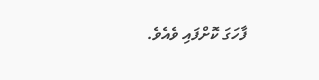ފާހަގަ ކޮށްފައި ވެއެވެ.